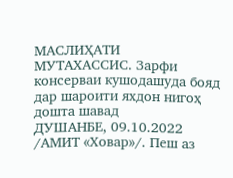МАСЛИҲАТИ МУТАХАССИС. Зарфи консерваи кушодашуда бояд дар шароити яхдон нигоҳ дошта шавад
ДУШАНБЕ, 09.10.2022 /АМИТ «Ховар»/. Пеш аз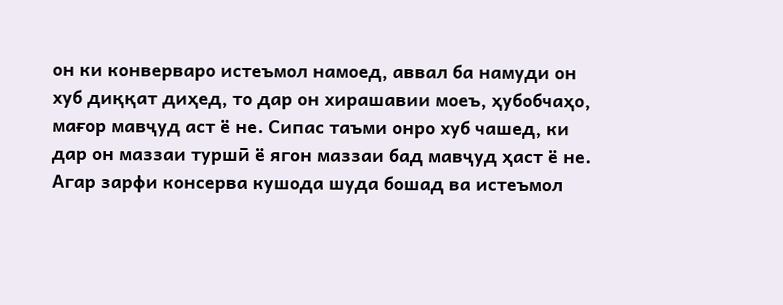он ки конверваро истеъмол намоед, аввал ба намуди он хуб диққат диҳед, то дар он хирашавии моеъ, ҳубобчаҳо, мағор мавҷуд аст ё не. Сипас таъми онро хуб чашед, ки дар он маззаи туршӣ ё ягон маззаи бад мавҷуд ҳаст ё не. Агар зарфи консерва кушода шуда бошад ва истеъмол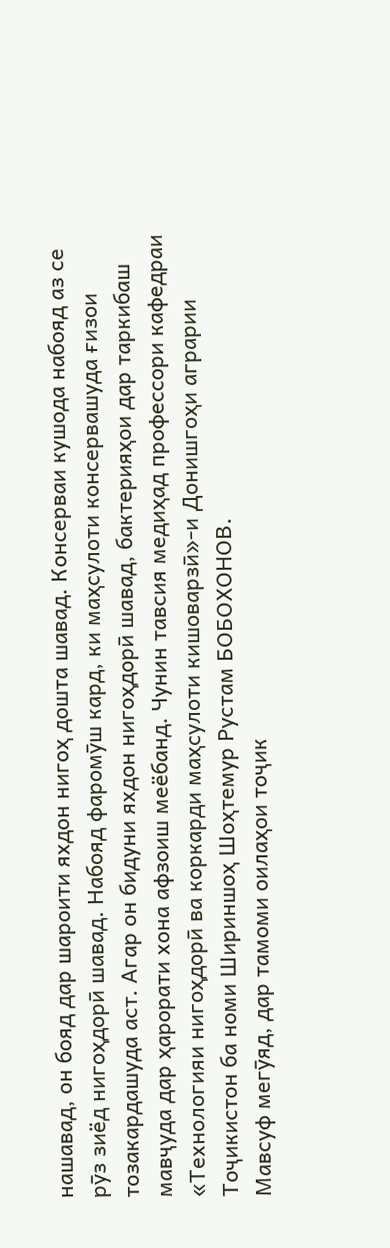нашавад, он бояд дар шароити яхдон нигоҳ дошта шавад. Консерваи кушода набояд аз се рӯз зиёд нигоҳдорӣ шавад. Набояд фаромӯш кард, ки маҳсулоти консервашуда ғизои тозакардашуда аст. Агар он бидуни яхдон нигоҳдорӣ шавад, бактерияҳои дар таркибаш мавҷуда дар ҳарорати хона афзоиш меёбанд. Чунин тавсия медиҳад профессори кафедраи «Технологияи нигоҳдорӣ ва коркарди маҳсулоти кишоварзӣ»-и Донишгоҳи аграрии Тоҷикистон ба номи Шириншоҳ Шоҳтемур Рустам БОБОХОНОВ.
Мавсуф мегӯяд, дар тамоми оилаҳои тоҷик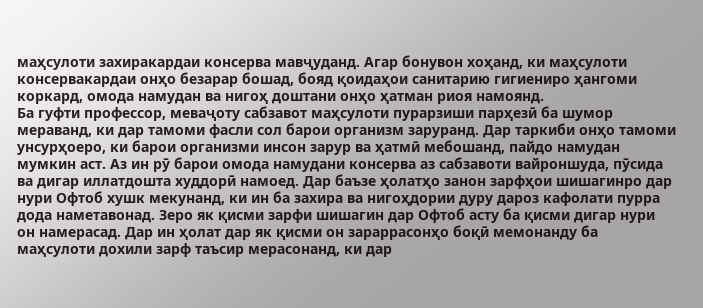маҳсулоти захиракардаи консерва мавҷуданд. Агар бонувон хоҳанд, ки маҳсулоти консервакардаи онҳо безарар бошад, бояд қоидаҳои санитарию гигиениро ҳангоми коркард, омода намудан ва нигоҳ доштани онҳо ҳатман риоя намоянд.
Ба гуфти профессор, меваҷоту сабзавот маҳсулоти пурарзиши парҳезӣ ба шумор мераванд, ки дар тамоми фасли сол барои организм заруранд. Дар таркиби онҳо тамоми унсурҳоеро, ки барои организми инсон зарур ва ҳатмӣ мебошанд, пайдо намудан мумкин аст. Аз ин рӯ барои омода намудани консерва аз сабзавоти вайроншуда, пӯсида ва дигар иллатдошта худдорӣ намоед. Дар баъзе ҳолатҳо занон зарфҳои шишагинро дар нури Офтоб хушк мекунанд, ки ин ба захира ва нигоҳдории дуру дароз кафолати пурра дода наметавонад. Зеро як қисми зарфи шишагин дар Офтоб асту ба қисми дигар нури он намерасад. Дар ин ҳолат дар як қисми он зараррасонҳо боқӣ мемонанду ба маҳсулоти дохили зарф таъсир мерасонанд, ки дар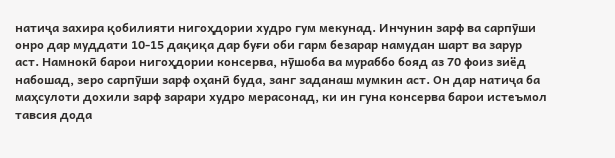натиҷа захира қобилияти нигоҳдории худро гум мекунад. Инчунин зарф ва сарпӯши онро дар муддати 10-15 дақиқа дар буғи оби гарм безарар намудан шарт ва зарур аст. Намнокӣ барои нигоҳдории консерва, нӯшоба ва мураббо бояд аз 70 фоиз зиёд набошад, зеро сарпӯши зарф оҳанӣ буда, занг заданаш мумкин аст. Он дар натиҷа ба маҳсулоти дохили зарф зарари худро мерасонад, ки ин гуна консерва барои истеъмол тавсия дода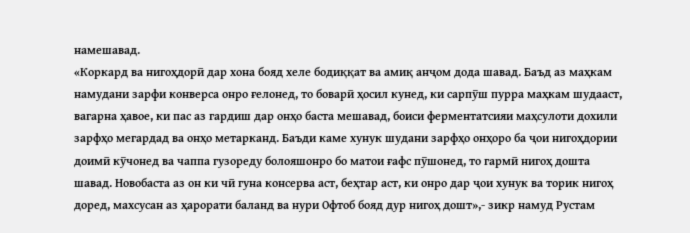намешавад.
«Коркард ва нигоҳдорӣ дар хона бояд хеле бодиққат ва амиқ анҷом дода шавад. Баъд аз маҳкам намудани зарфи конверса онро ғелонед, то боварӣ ҳосил кунед, ки сарпӯш пурра маҳкам шудааст, вагарна ҳавое, ки пас аз гардиш дар онҳо баста мешавад, боиси ферментатсияи маҳсулоти дохили зарфҳо мегардад ва онҳо метарканд. Баъди каме хунук шудани зарфҳо онҳоро ба ҷои нигоҳдории доимӣ кӯчонед ва чаппа гузореду болояшонро бо матои ғафс пӯшонед, то гармӣ нигоҳ дошта шавад. Новобаста аз он ки чӣ гуна консерва аст, беҳтар аст, ки онро дар ҷои хунук ва торик нигоҳ доред, махсусан аз ҳарорати баланд ва нури Офтоб бояд дур нигоҳ дошт»,- зикр намуд Рустам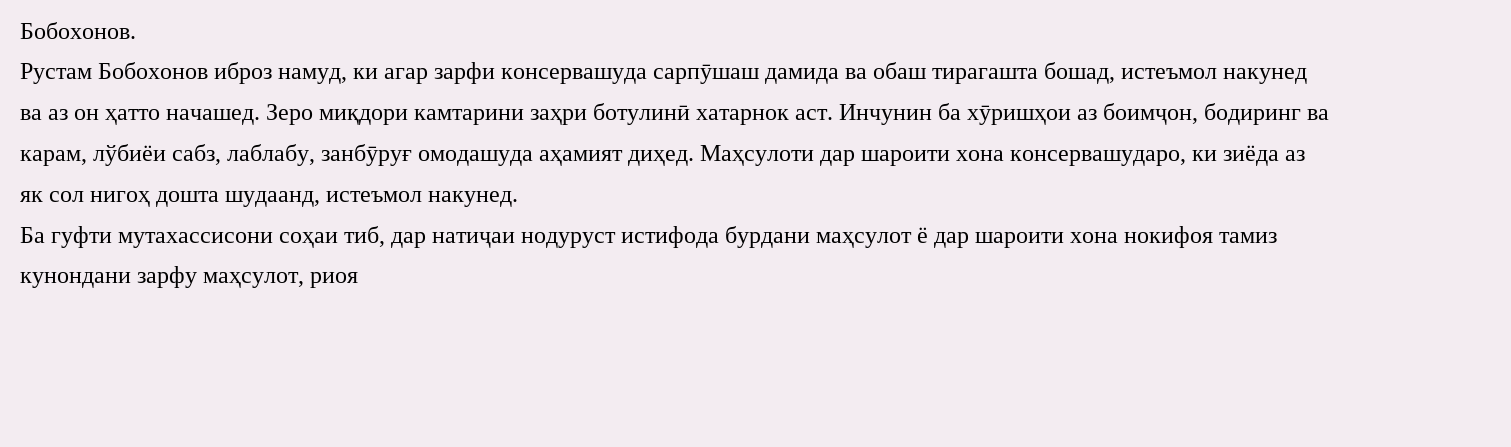Бобохонов.
Рустам Бобохонов иброз намуд, ки агар зарфи консервашуда сарпӯшаш дамида ва обаш тирагашта бошад, истеъмол накунед ва аз он ҳатто начашед. Зеро миқдори камтарини заҳри ботулинӣ хатарнок аст. Инчунин ба хӯришҳои аз боимҷон, бодиринг ва карам, лўбиёи сабз, лаблабу, занбӯруғ омодашуда аҳамият диҳед. Маҳсулоти дар шароити хона консервашударо, ки зиёда аз як сол нигоҳ дошта шудаанд, истеъмол накунед.
Ба гуфти мутахассисони соҳаи тиб, дар натиҷаи нодуруст истифода бурдани маҳсулот ё дар шароити хона нокифоя тамиз кунондани зарфу маҳсулот, риоя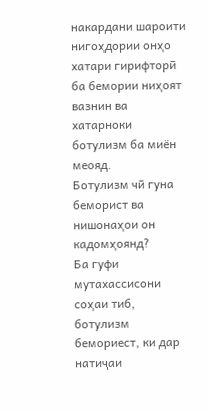накардани шароити нигоҳдории онҳо хатари гирифторӣ ба бемории ниҳоят вазнин ва хатарноки ботулизм ба миён меояд.
Ботулизм чӣ гуна беморист ва нишонаҳои он кадомҳоянд?
Ба гуфи мутахассисони соҳаи тиб, ботулизм бемориест, ки дар натиҷаи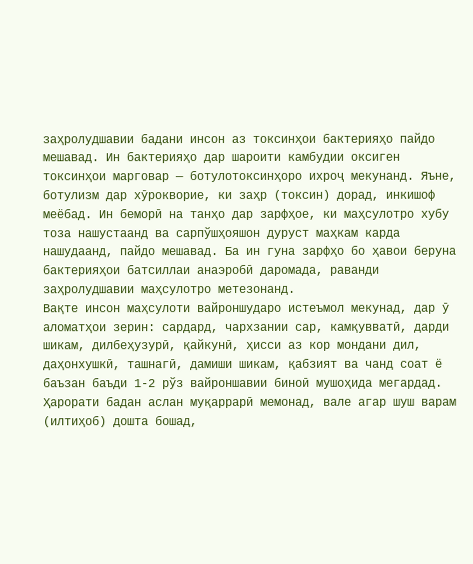заҳролудшавии бадани инсон аз токсинҳои бактерияҳо пайдо мешавад. Ин бактерияҳо дар шароити камбудии оксиген токсинҳои марговар — ботулотоксинҳоро ихроҷ мекунанд. Яъне, ботулизм дар хӯрокворие, ки заҳр (токсин) дорад, инкишоф меёбад. Ин беморӣ на танҳо дар зарфҳое, ки маҳсулотро хубу тоза нашустаанд ва сарпўшҳояшон дуруст маҳкам карда нашудаанд, пайдо мешавад. Ба ин гуна зарфҳо бо ҳавои беруна бактерияҳои батсиллаи анаэробӣ даромада, раванди заҳролудшавии маҳсулотро метезонанд.
Вақте инсон маҳсулоти вайроншударо истеъмол мекунад, дар ӯ аломатҳои зерин: сардард, чархзании сар, камқувватӣ, дарди шикам, дилбеҳузурӣ, қайкунӣ, ҳисси аз кор мондани дил, даҳонхушкӣ, ташнагӣ, дамиши шикам, қабзият ва чанд соат ё баъзан баъди 1-2 рўз вайроншавии биноӣ мушоҳида мегардад. Ҳарорати бадан аслан муқаррарӣ мемонад, вале агар шуш варам (илтиҳоб) дошта бошад,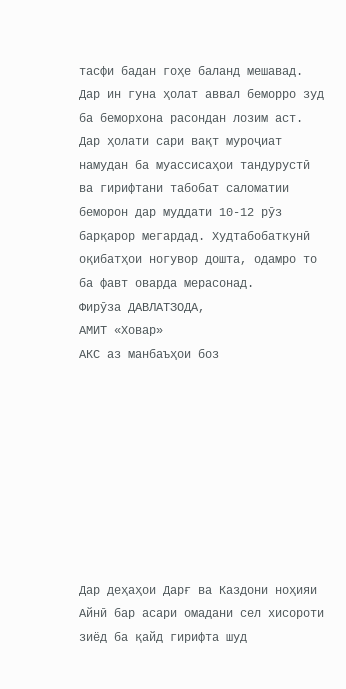тасфи бадан гоҳе баланд мешавад.
Дар ин гуна ҳолат аввал беморро зуд ба беморхона расондан лозим аст. Дар ҳолати сари вақт муроҷиат намудан ба муассисаҳои тандурустӣ ва гирифтани табобат саломатии беморон дар муддати 10-12 рӯз барқарор мегардад. Худтабобаткунӣ оқибатҳои ногувор дошта, одамро то ба фавт оварда мерасонад.
Фирӯза ДАВЛАТЗОДА,
АМИТ «Ховар»
АКС аз манбаъҳои боз









Дар деҳаҳои Дарғ ва Каздони ноҳияи Айнӣ бар асари омадани сел хисороти зиёд ба қайд гирифта шуд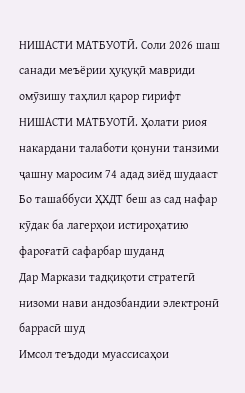НИШАСТИ МАТБУОТӢ. Соли 2026 шаш санади меъёрии ҳуқуқӣ мавриди омӯзишу таҳлил қарор гирифт
НИШАСТИ МАТБУОТӢ. Ҳолати риоя накардани талаботи қонуни танзими ҷашну маросим 74 адад зиёд шудааст
Бо ташаббуси ҲХДТ беш аз сад нафар кӯдак ба лагерҳои истироҳатию фароғатӣ сафарбар шуданд
Дар Маркази тадқиқоти стратегӣ низоми нави андозбандии электронӣ баррасӣ шуд
Имсол теъдоди муассисаҳои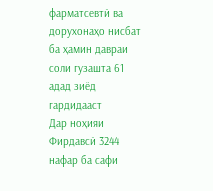фарматсевтӣ ва дорухонаҳо нисбат ба ҳамин давраи соли гузашта 61 адад зиёд гардидааст
Дар ноҳияи Фирдавсӣ 3244 нафар ба сафи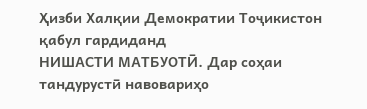Ҳизби Халқии Демократии Тоҷикистон қабул гардиданд
НИШАСТИ МАТБУОТӢ. Дар соҳаи тандурустӣ навовариҳо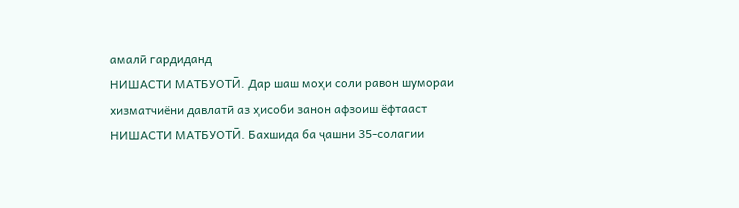амалӣ гардиданд
НИШАСТИ МАТБУОТӢ. Дар шаш моҳи соли равон шумораи хизматчиёни давлатӣ аз ҳисоби занон афзоиш ёфтааст
НИШАСТИ МАТБУОТӢ. Бахшида ба ҷашни 35-солагии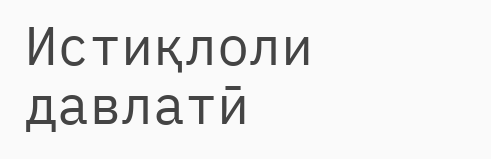Истиқлоли давлатӣ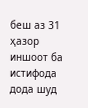беш аз 31 ҳазор иншоот ба истифода дода шуд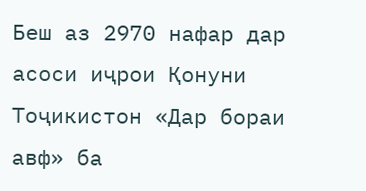Беш аз 2970 нафар дар асоси иҷрои Қонуни Тоҷикистон «Дар бораи авф» ба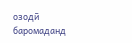озодӣ баромаданд